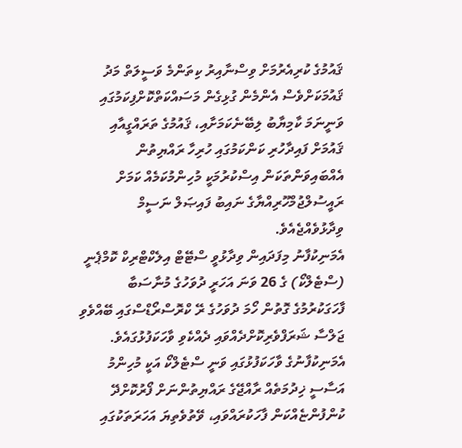ޤައުމުގެ ކުރިއެރުމަށް ވިސްނާއިރު ކިތަންމެ ވަސީލަތް މަދު ޤައުމަކަށްވެސް އެންމެން ގުޅިގެން މަސައްކަތްކޮށްފިކަމުގައި ވަނީނަމަ ކާމިޔާބު ލިބޭނެކަމަށާއި، ޤައުމުގެ ތަރައްގީއާއި ޤައުމަށް ފައިދާހުރި ކަންކަމުގައި ހުރިހާ ރައްޔިތުން އެއްބައިވަންތަކަން އިސްކުރުމަކީ މުހިންމުކަމެއް ކަމަށް ރައީސުލްޖުމްހޫރިއްޔާގެ ނައިބު ފައިޞަލް ނަސީމް ވިދާޅުވެއްޖެއެވެ.
އެމަނިކުފާނު މިފަދައިން ވިދާޅުވީ ސްޓޭޓް އިލެކްޓްރިކް ކޮމްޕެނީ (ސްޓެލްކޯ) ގެ 26 ވަނަ އަހަރީ ދުވަހުގެ މުނާސަބާ ފާހަގަކުރުމުގެ ގޮތުން ހޯމަ ދުވަހުގެ ރޭ ކްރޮސްރޯޑްސްގައި ބޭއްވެވި ޖަލްސާ ޝަރަފްވެރިކޮށްދެއްވައި ދެއްކެވި ވާހަކަފުޅުގައެވެ. އެމަނިކުފާނުގެ ވާހަކަފުޅުގައި ވަނީ ސްޓެލްކޯ އަކީ މުހިންމު އަސާސީ ޚިދުމަތެއް ރާއްޖޭގެ ރައްޔިތުންނަށް ފޯރުކޮށްދޭ ކުންފުންޏެއްކަން ފާހަކުރައްވައި، ވޭތުވެތިޔަ އަހަރަތަކުގައި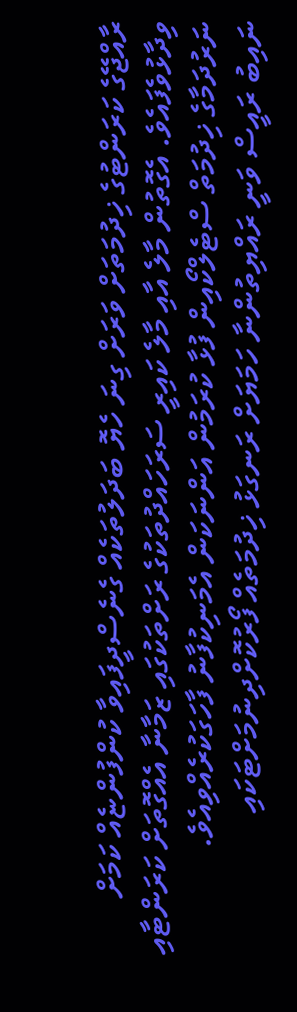ރާއްޖޭގެ ކަރަންޓުގެ ޚިދުމަތަށް ވަރަށް ގިނަ ހެޔޮ ބަދަލުތަކެއް ގެނެސްދީފައިވާ ކުންފުންޏެއް ކަމަށް ވިދާޅުވެފައެވެ. އެގޮތުން މާލެ އާއި މާލެ ކައިރީ ސަރަހައްދުތަކުގެ ރަށްތަކުގައި ޒަމާނާ އެއްގޮތަށް ކަރަންޓާއި ނަރުދަމާގެ ޚިދުމަތް ސްޓެލްކޯއިން ފުޅާ ކުރަމުން އަންނަކަން އެމަނިކުފާނު ފާހަގަކުރެއްވިއެވެ.
ނައިބު ރައީސް ވަނީ ރައްޔިތުންނާ ހަމަޔަށް ރަނގަޅު ޚިދުމަތެއް ފޯރުކޮށްދިނުމަށްޓަކައި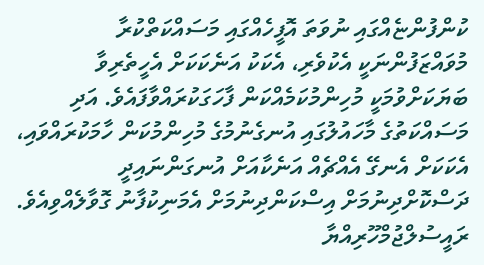ކުންފުންޏެއްގައި ނުވަތަ އޮފީހެއްގައި މަސައްކަތްކުރާ މުވައްޒަފުންނަކީ އެކުވެރި، އެކަކު އަނެކަކަށް އެހީތެރިވާ ބަޔަކަށްވުމަކީ މުހިންމުކަމެއްކަން ފާހަގަކުރައްވާފައެވެ. އަދި މަސައްކަތުގެ މާހައުލުގައި އުނގެނުމުގެ މުހިންމުކަން ހާމަކުރައްވައި، އެކަކަށް އެނގޭ އެއްޗެއް އަނެކާއަށް އުނގަންނައިދީ ދަސްކޮށްދިނުމަށް އިސްކަންދިނުމަށް އެމަނިކުފާނު ގޮވާލެއްވިއެވެ.
ރައީސުލްޖުމްހޫރިއްޔާ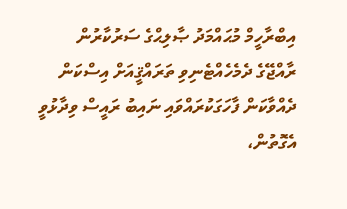އިބްރާހީމް މުޙައްމަދު ޞާލިޙްގެ ސަރުކާރުން ރާއްޖޭގެ ދެމެހެއްޓެނިވި ތަރައްޤީއަށް އިސްކަން ދެއްވާކަން ފާހަގަކުރައްވައި ނައިބު ރައީސް ވިދާޅުވީ އެގޮތުން،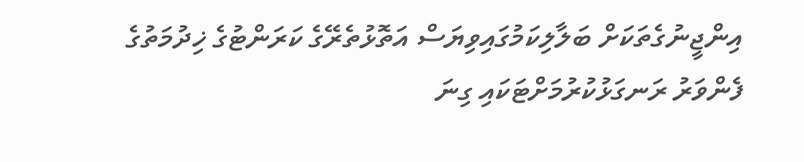އިންޖީނުގެތަކަށް ބަލާލިކަމުގައިވިޔަސް އަތޮޅުތެރޭގެ ކަރަންޓުގެ ޚިދުމަތުގެ ފެންވަރު ރަނގަޅުކުރުމަށްޓަކައި ގިނަ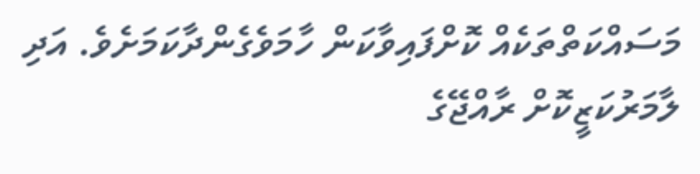މަސައްކަތްތަކެއް ކޮށްފައިވާކަން ހާމަވެގެންދާކަމަށެވެ. އަދި ލާމަރުކަޒީކޮށް ރާއްޖޭގެ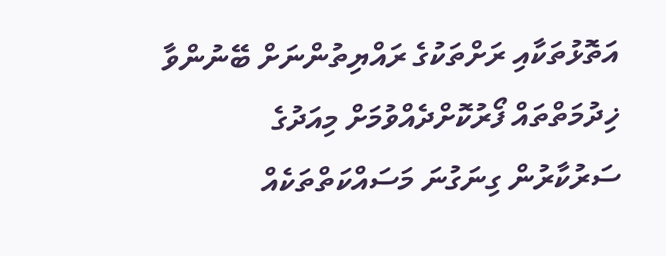އަތޮޅުތަކާއި ރަށްތަކުގެ ރައްޔިތުންނަށް ބޭނުންވާ ޚިދުމަތްތައް ފޯރުކޮށްދެއްވުމަށް މިއަދުގެ ސަރުކާރުން ގިނަގުނަ މަސައްކަތްތަކެއް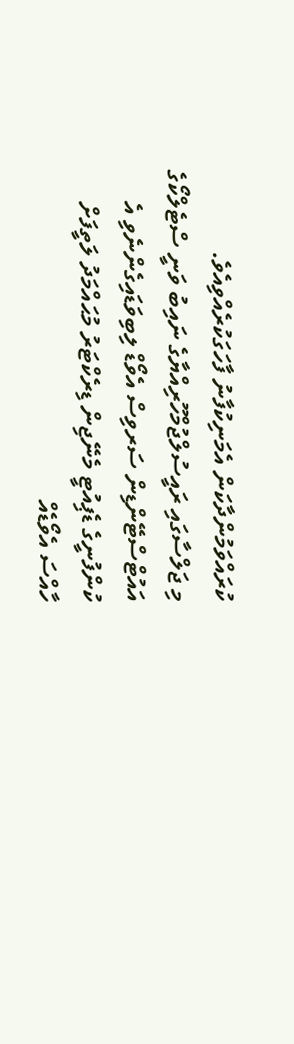ކުރައްވަމުންދާކަން އެމަނިކުފާނު ފާހަގަކުރެއްވިއެވެ.
މި ޖަލްސާގައި ރައީސުލްޖުމްހޫރިއްޔާގެ ނައިބު ވަނީ ސްޓެލްކޯގެ އައުޓްސްޓޭންޑިން ސަރވިސް އެވޯޑް ލިބިވަޑައިގެންނެވި އެ ކުންފުނީގެ ޑެޕިއުޓީ މެނޭޖިން ޑިރެކްޓަރު މުޙައްމަދު ލަތީފަށް ހާއްސަ އެވޯޑެއް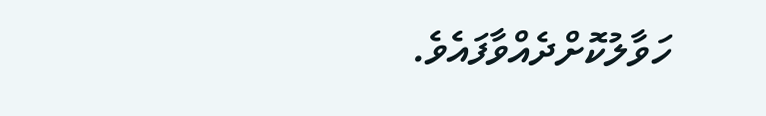ހަވާލުކޮށްދެއްވާފައެވެ.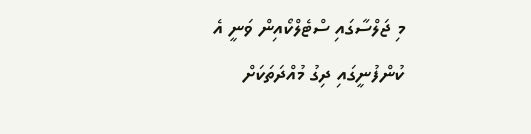މި ޖަލްސާގައި ސްޓެލްކޯއިން ވަނީ އެ ކުންފުނީގައި ދިގު މުއްދަތަކަށް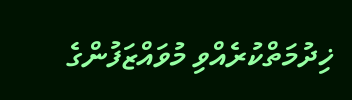ޚިދުމަތްކުރެއްވި މުވައްޒަފުންގެ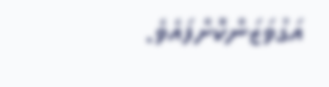އަގުވަޒަންކޮށްފައެވެ.